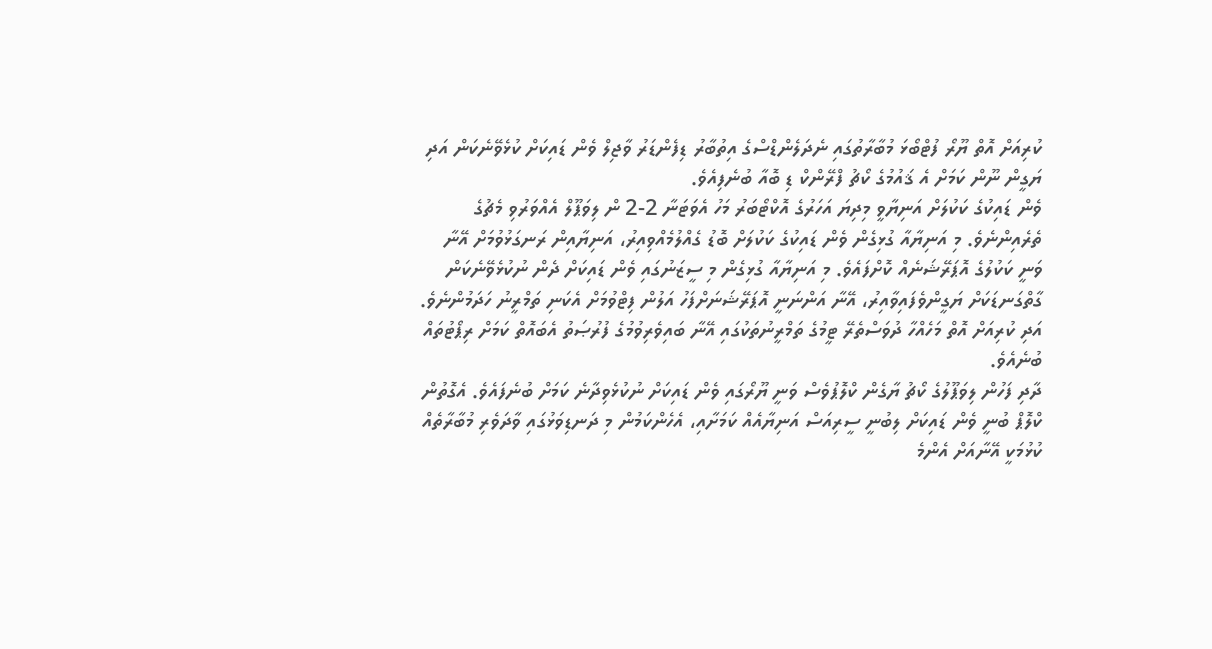ކުރިއަށް އޮތް ޔޫރޯ ފުޓްބޯޅަ މުބާރާތުގައި ނެދަލެންޑްސްގެ އިތުބާރު ޑިފެންޑަރު ވާޖިލް ވެން ޑައިކަށް ކުޅެވޭނެކަން އަދި ޔަގީން ނޫން ކަމަށް އެ ޤައުމުގެ ކޯޗު ފްރޭންކް ޑި ބޮއާ ބުނެފިއެވެ.
ވެން ޑައިކުގެ ކަކުލަށް އަނިޔާވީ މިދިޔަ އަހަރުގެ އޮކްޓޯބަރު މަހު އެވަޓަނާ 2-2 ން ލިވަޕޫލް އެއްވަރުވި މެޗުގެ ތެރެއިންނެވެ. މި އަނިޔާއާ ގުޅިގެން ވެން ޑައިކުގެ ކަކުލަށް ބޮޑު ގެއްލުމެއްވިއިރު، އަނިޔާއިން ރަނގަޅުވުމަށް އޭނާ ވަނީ ކަކުލުގެ އޮޕަރޭޝަނެއް ކޮށްފައެވެ. މި އަނިޔާއާ ގުޅިގެން މި ސީޒަނުގައި ވެން ޑައިކަށް ދެން ނުކުޅެވޭނެކަން ގާތްގަނޑަކަށް ޔަގީންވެފައިވާއިރު، އޭނާ އަންނަނީ އޮޕަރޭޝަނަށްފަހު އަލުން ފިޓްވުމަށް އެކަނި ތަމްރީނު ހަދަމުންނެވެ. އަދި ކުރިއަށް އޮތް މަހެއްހާ ދުވަސްތެރޭ ޓީމުގެ ތަމްރީނުތަކުގައި އޭނާ ބައިވެރިވުމުގެ ފުރުޞަތު އެބައޮތް ކަމަށް ރިޕޯޓުތައް ބުނެއެވެ.
ދާދި ފަހުން ލިވަޕޫލުގެ ކޯޗު ޔާގެން ކްލޮޕުވެސް ވަނީ ޔޫރޯގައި ވެން ޑައިކަށް ނުކުޅެވިދާނެ ކަމަށް ބުނެފައެވެ. އެގޮތުން ކްލޮޕް ބުނީ ވެން ޑައިކަށް ލިބުނީ ސީރިއަސް އަނިޔާއެއް ކަމަށާއި، އެހެންކަމުން މި ދަނޑިވަޅުގައި ވާދަވެރި މުބާރާތެއް ކުޅުމަކީ އޭނާއަށް އެންމެ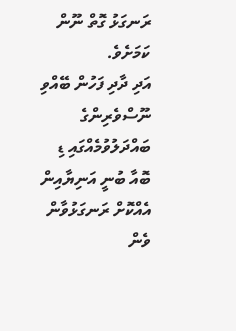ރަނގަޅު ގޮތް ނޫން ކަމަށެވެ.
އަދި ދާދި ފަހުން ބޭއްވި ނޫސްވެރިންގެ ބައްދަލުވުމެއްގައި ޑި ބޮއާ ބުނީ އަނިޔާއިން އެއްކޮށް ރަނގަޅުވާން ވެން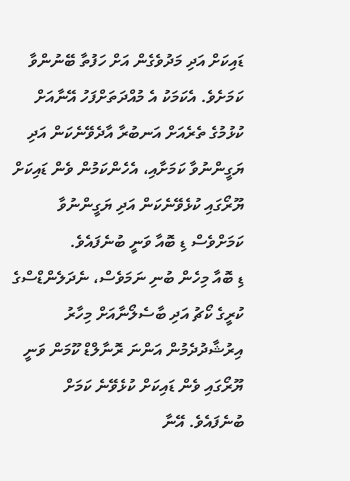ޑައިކަށް އަދި މަދުވެގެން އަށް ހަފުތާ ބޭނުންވާ ކަމަށެވެ. އެކަމަކު އެ މުއްދަތަށްފަހު އޭނާއަށް ކުޅުމުގެ ތެރެއަށް އަނބުރާ އާދެވޭނެކަން އަދި ޔަގީންނުވާ ކަމަށާއި، އެހެންކަމުން ވެން ޑައިކަށް ޔޫރޯގައި ކުޅެވޭނެކަން އަދި ޔަގީންނުވާ ކަމަށްވެސް ޑި ބޮއާ ވަނީ ބުނެފައެވެ.
ޑި ބޮއާ މިހެން ބުނި ނަމަވެސް، ނެދަލެންޑްސްގެ ކުރީގެ ކޯޗު އަދި ބާސެލޯނާއަށް މިހާރު އިރުޝާދުދެމުން އަންނަ ރޮނާލްޑް ކޫމަން ވަނީ ޔޫރޯގައި ވެން ޑައިކަށް ކުޅެވޭނެ ކަމަށް ބުނެފައެވެ. އޭނާ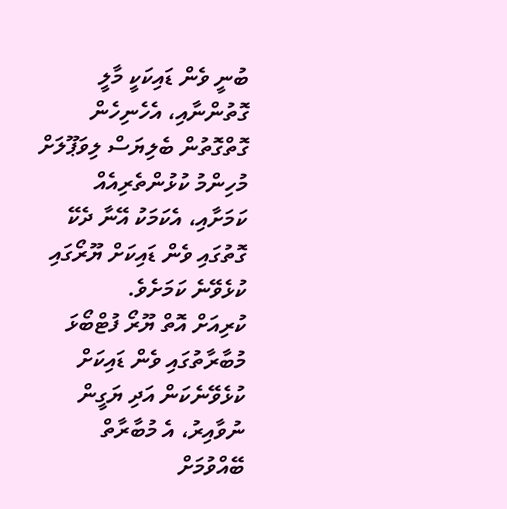ބުނީ ވެން ޑައިކަކީ މާލީ ގޮތުންނާއި، އެހެނިހެން ގޮތްގޮތުން ބެލިޔަސް ލިވަޕޫލަށް މުހިންމު ކުޅުންތެރިއެއް ކަމަށާއި، އެކަމަކު އޭނާ ދެކޭ ގޮތުގައި ވެން ޑައިކަށް ޔޫރޯގައި ކުޅެވޭނެ ކަމަށެވެ.
ކުރިއަށް އޮތް ޔޫރޯ ފުޓްބޯޅަ މުބާރާތުގައި ވެން ޑައިކަށް ކުޅެވޭނެކަން އަދި ޔަގީން ނުވާއިރު، އެ މުބާރާތް ބޭއްވުމަށް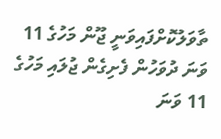ތާވަލުކޮށްފައިވަނީ ޖޫން މަހުގެ 11 ވަނަ ދުވަހުން ފެށިގެން ޖުލައި މަހުގެ 11 ވަނަ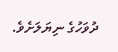ދުވަހުގެ ނިޔަލަށެވެ.